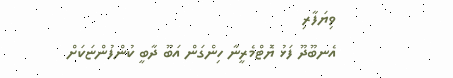ވިޔަފާރި
އެނބޫދޫ ފަޅު ޔޮޓްމެރީނާ ހިންގަން އަބޫ ދާބީ ކުންފުންޏަކަށް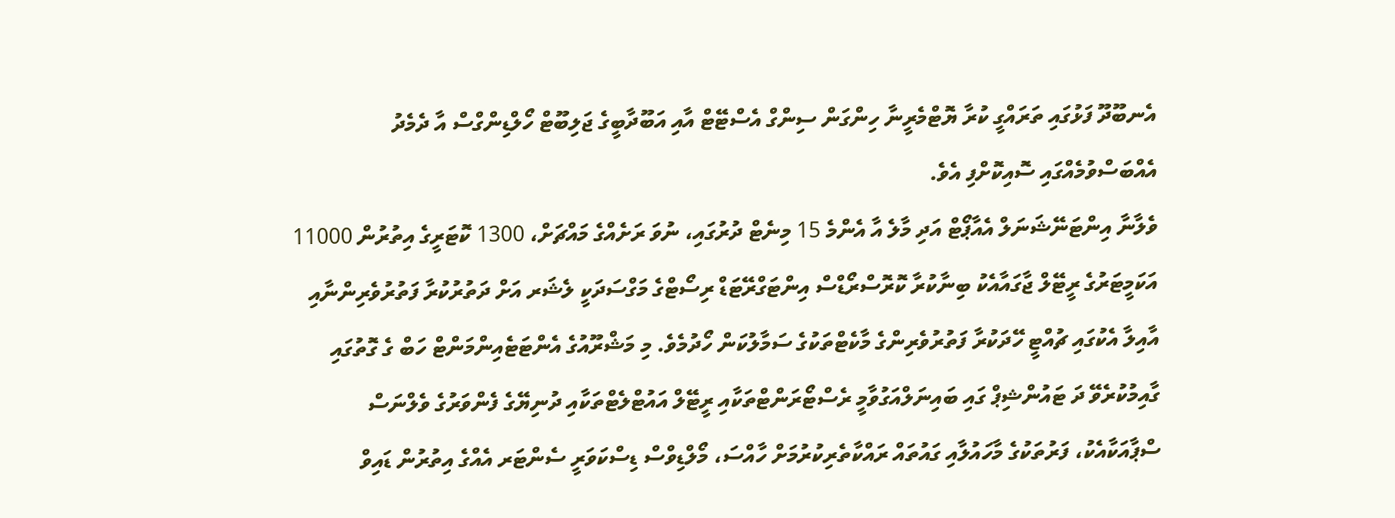އެނބޫދޫ ފަޅުގައި ތަރައްގީ ކުރާ ޔޮޓްމެރީނާ ހިންގަން ސިންގް އެސްޓޭޓް އާއި އަބޫދާބީގެ ޖަލިބޫޓް ހޯލްޑިންގްސް އާ ދެމެދު އެއްބަސްވުމެއްގައި ސޮއިކޮށްފި އެވެ.
ވެލާނާ އިންޓަނޭޝަނަލް އެއާޕޯޓް އަދި މާލެ އާ އެންމެ 15 މިނެޓް ދުރުގައި، ނުވަ ރަށެއްގެ މައްޗަށް، 1300 ކޮޓަރީގެ އިތުރުން 11000 އަކަމީޓަރުގެ ރީޓޭލް ޖާގައާއެކު ބިނާކުރާ ކޮރޮސްރޯޑްސް އިންޓަގްރޭޓަޑް ރިސޯޓްގެ މަގްސަދަކީ ލެޝަރ އަށް ދަތުރުކުރާ ފަތުރުވެރިންނާއި އާއިލާ އެކުގައި ޗުއްޓީ ހޭދަކުރާ ފަތުރުވެރިންގެ މާކެޓްތަކުގެ ސަމާލުކަން ހޯދުމެވެ. މި މަޝްރޫއުގެ އެންޓަޓެއިންމަންޓް ހަބް ގެ ގޮތުގައި ގާއިމުކުރެވޭ ދަ ޓައުންޝިޕް ގައި ބައިނަލްއަގުވާމީ ރެސްޓޯރަންޓްތަކާއި ރީޓޭލް އައުޓްލެޓްތަކާއި ދުނިޔޭގެ ފެންވަރުގެ ވެލްނަސް ސްޕާއަކާއެކު، ފަރުތަކުގެ މާހައުލާއި ގައުތައް ރައްކާތެރިކުރުމަށް ހާއްސަ، މޯލްޑިވްސް ޑިސްކަވަރީ ސެންޓަރ އެއްގެ އިތުރުން ޑައިވް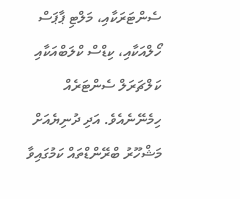ސެންޓަރަކާއި، މަލްޓި ޕާޕަސް ހޯލްއަކާއި، ކިޑްސް ކްލަބްއަކާއި ކަލްޗަރަލް ސެންޓަރެއް ހިމެނޭނެއެވެ. އަދި ދުނިޔެއަށް މަޝްހޫރު ބްރޭންޑްތައް ކަމުގައިވާ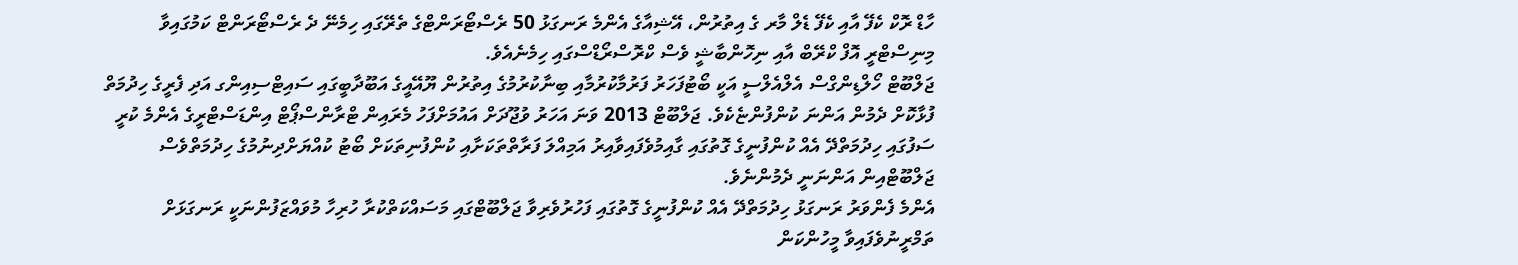ހާޑް ރޮކް ކެފޭ އާއި ކެފޭ ޑެލް މާރ ގެ އިތުރުން، އޭޝިއާގެ އެންމެ ރަނގަޅު 50 ރެސްޓޯރަންޓްގެ ތެރޭގައި ހިމެނޭ ދެ ރެސްޓޯރަންޓް ކަމުގައިވާ މިނިސްޓްރީ އޮފް ކްރޭބް އާއި ނިހޮންބާޝީ ވެސް ކްރޮސްރޯޑްސްގައި ހިމެނެއެވެ.
ޖަލްބޫޓް ހޯލްޑިންގްސް އެލްއެލްސީ އަކީ ބޯޓުފަހަރު ފަރުމާކުރުމާއި ބިނާކުރުމުގެ އިތުރުން ޔޫއޭއީގެ އަބޫދާބީގައި ސައިޓްސިއިންގ އަދި ފެރީގެ ހިދުމަތް ފުޅާކޮށް ދެމުން އަންނަ ކުންފުންޏެކެވެ. ޖަލްބޫޓް 2013 ވަނަ އަހަރު ވުޖޫދަށް އައުމަށްފަހު މެރައިން ޓްރާންސްޕޯޓް އިންޑަސްޓްރީގެ އެންމެ ކުރީ ސަފުގައި ހިދުމަތްދޭ އެއް ކުންފުނީގެ ގޮތުގައި ގާއިމުވެފައިވާއިރު އަމިއްލަ ފަރާތްތަކަށާއި ކުންފުނިތަކަށް ބޯޓު ކުއްޔަށްދިނުމުގެ ހިދުމަތްވެސް ޖަލްބޫޓްއިން އަންނަނީ ދެމުންނެވެ.
އެންމެ ފެންވަރު ރަނގަޅު ހިދުމަތްދޭ އެއް ކުންފުނީގެ ގޮތުގައި ފަހުރުވެރިވާ ޖަލްބޫޓްގައި މަސައްކަތްކުރާ ހުރިހާ މުވައްޒަފުންނަކީ ރަނގަޅަށް ތަމްރީނުވެފައިވާ މީހުންކަން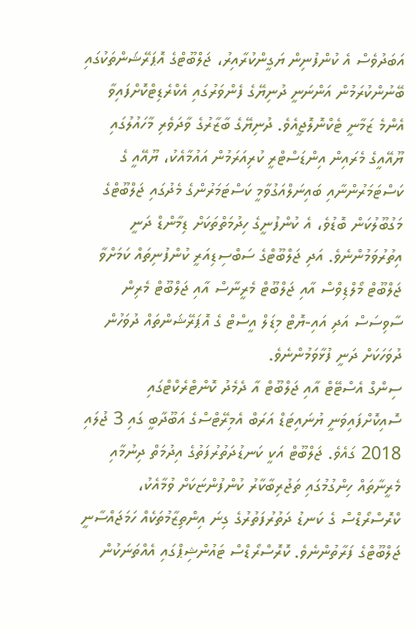އަބަދުވެސް އެ ކުންފުނިން ޔަގީންކުރާއިރު، ޖަލްބޫޓްގެ އޮޕަރޭޝަންތަކުގައި ބޭނުންކުރަމުން އަންނަނީ ދުނިޔޭގެ ފެންވަރުގައި އެކްރެޑިޓްކޮށްފައިވާ އެންމެ ޒަމާނީ ޓެކްނޮލޮޖީއެވެ. ދުނިޔޭގެ ބާޒާރުގެ ވާދަވެރި މާހައުލުގައި ޔޫއޭއީގެ މެރައިން އިންޑަސްޓްރީ ކުރިއަރަމުން އައުމާއެކު، ޔޫއޭއީ ގެ ކަސްޓަމަރުންނާއި ބައިނަލްއަގުވާމީ ކަސްޓަމަރުންގެ މެދުގައި ޖަލްބޫޓްގެ މަގުބޫލުކަން ބޮޑުވެ، އެ ކުންފުނީގެ ހިދުމަތްތަކަށް ޑިމާންޑް ދަނީ އިތުރުވަމުންނެވެ. އަދި ޖަލްބޫޓްގެ ސަބްސިޑިއަރީ ކުންފުނިތައް ކަމަށްވާ ޖަލްބޫޓް މޯލްޑިވްސް އާއި ޖަލްބޫޓް މެރީނާސް އާއި ޖަލްބޫޓް މެރިން ސާވިސަސް އަދި އައި-ޔޮޓް މިޑަލް އީސްޓް ގެ އޮޕަރޭޝަންތައް ދުވަހުން ދުވަހަކަށް ދަނީ ފުޅާވަމުންނެވެ.
ސިންގް އެސްޓޭޓް އާއި ޖަލްބޫޓް އާ ދެމެދު ކޮންޓްރެކްޓްގައި ސޮއިކޮށްފައިވަނީ ޔުނައިޓަޑް އަރަބް އެމިރޭޓްސްގެ އަބޫދާބީ ގައި 3 ޖުލައި 2018 ގައެވެ. ޖަލްބޫޓް އަކީ ކަނޑުދަތުރުފަތުގެ އިދުމަތް ދިނުމާއި މެރީނާތައް ހިންގުމުގައި ތަޖުރިބާކާރު ކުންފުންޏަކަށް ވުމާއެކު، ކްރޮސްރޯޑްސް ގެ ކަނޑު ދަތުރުފަތުރުގެ ގިނަ އިންތިޒާމުތަކެއް ހަމަޖައްސާނީ ޖަލްބޫޓްގެ ފަރާތުންނެވެ. ކޮރޮސްރޯޑްސް ޓައުންޝިޕްގައި އެއްތަނަކުން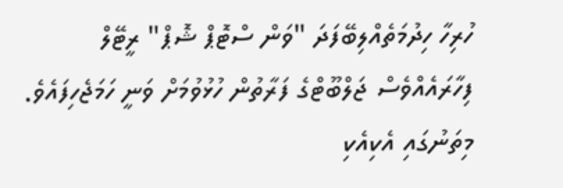ހުރިހާ ހިދުމަތެއްލިބޭފަދަ "ވަން ސްޓޮޕް ޝޮޕް" ރީޓޭލް ފިހާރައެއްވެސް ޖަލްބޫޓްގެ ފަރާތުން ހުޅުވުމަށް ވަނީ ހަމަޖެހިފައެވެ. މިތަނުގައި އެކިއެކި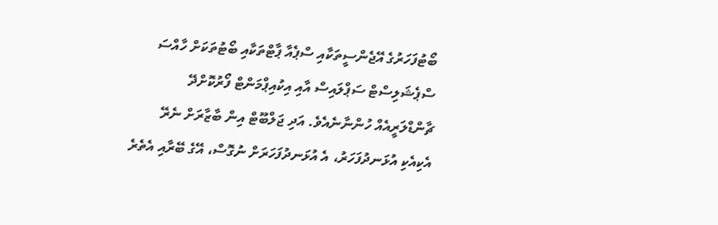ބޯޓުފަހަރުގެ އޭޖެންސީތަކާއި ސްޕެއާ ޕާޓްތަކާއި ބޯޓުތަކަށް ހާއްސަ ސްޕެޝަލިސްޓް ސަޕްލައިސް އާއި އިކުއިޕްމަންޓް ފޯރުކޮށްދޭ ޗާންޑްލަރީއެއް ހުންނާނެއެވެ. އަދި ޖަލްބޫޓް އިން ބާޒާރަށް ނެރޭ އެކިއެކި އުޅަނދުފަހަރު، އެ އުޅަނދުފަހަރަށް ނުގޮސް، އޭގެ ބޭރާއި އެތެރެ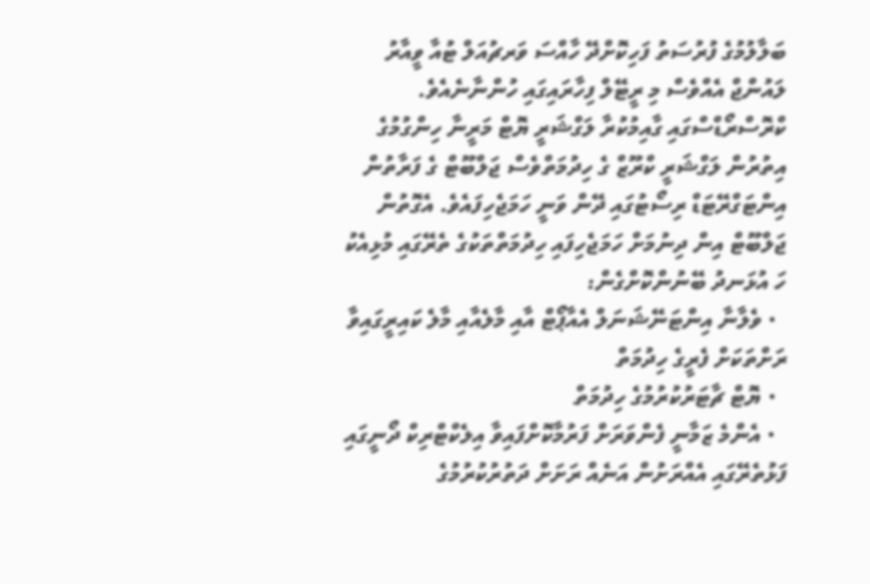ބަލާލުމުގެ ފުރުސަތު ފަހިކޮށްދޭ ހާއްސަ ވަރޗުއަލް ޓުއާ ވީއާރު ލައުންޖް އެއްވެސް މި ރީޓޭލް ފިހާރައިގައި ހުންނާނެއެވެ.
ކްރޮސްރޯޑްސްގައި ގާއިމުކުރާ ލަގްޝަރީ ޔޮޓް މަރީނާ ހިންގުމުގެ އިތުރުން ލަގްޝަރީ ކްރޫޒް ގެ ހިދުމަތްވެސް ޖަލްބޫޓް ގެ ފަރާތުން އިންޓަގްރޭޓަޑް ރިސޯޓުގައި ދޭން ވަނީ ހަމަޖެހިފައެވެ. އެގޮތުން ޖަލްބޫޓް އިން ދިނުމަށް ހަމަޖެހިފައި ހިދުމަތްތަކުގެ ތެރޭގައި މުޅިއެކު ހަ އުޅަނދު ބޭނުންކޮށްގެން:
  • ވެލާނާ އިންޓަނޭޝަނަލް އެއާޕޯޓް އާއި މާލެއާއި މާލެ ކައިރީގައިވާ ރަށްތަކަށް ފެރީގެ ހިދުމަތް
  • ޔޮޓް ޗާޓަރުކުރުމުގެ ހިދުމަތް
  • އެންމެ ޒަމާނީ ފެންވަރަށް ފަރުމާކޮށްފައިވާ އިލެކްޓްރިކް ދޯނީގައި ފަޅުތެރޭގައި އެއްރަށުން އަނެއް ރަށަށް ދަތުރުކުރުމުގެ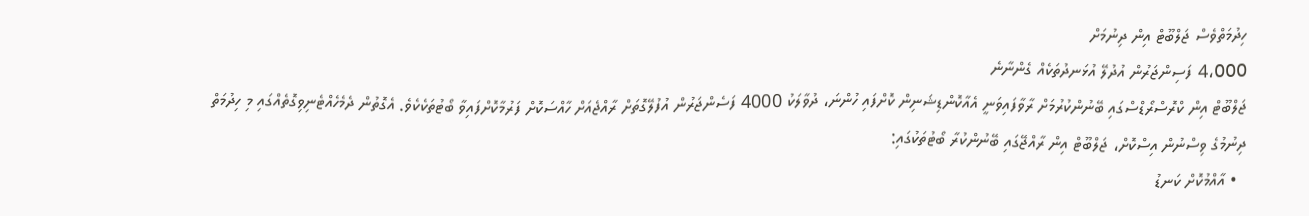ހިދުމަތްވެސް ޖަލްބޫޓް އިން ދިނުމަށް
4،000 ފަސިންޖަރުން އުދުލޭ އުޅަނދުތަކެއް ގެންނާނެ
ޖަލްބޫޓް އިން ކްރޮސްރޯޑްސްގައި ބޭނުންކުރުމަށް ރާވާފައިވަނީ އެއާކޮންޑިޝަނިން ކޮށްފައި ހުންނަ، ދުވާލަކު 4000 ފަސެންޖަރުން އުފުލޭގޮތަށް ރާއްޖެއަށް ހާއްސަކޮށް ފަރުމާކޮށްފައިވާ ބޯޓުތަކެކެވެ. އެގޮތުން ދެމެހެއްޓެނިވިގޮތެއްގައި މި ހިދުމަތް ދިނުމުގެ ވިސްނުން އިސްކޮށް، ޖަލްބޫޓް އިން ރާއްޖޭގައި ބޭނުންކުރާ ބޯޓުތަކުގައި:
  • އާއްމުކޮށް ކަނޑު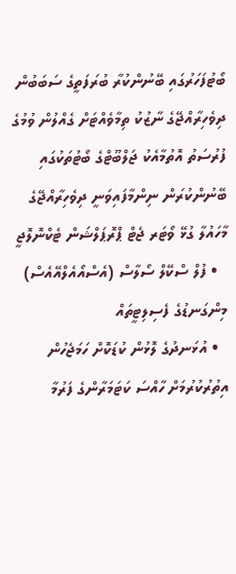ބޯޓުފަހަރުގައި ބޭނުންކުރާ ބުރަފަތީގެ ސަބަބުން ދިވެހިރާއްޖޭގެ ނާޒުކު ތިމާވެއްޓަށް ގެއްލުން ވުމުގެ ފުރުސަތު އޮތުމާއެކު ޖަލްބޫޓްގެ ބޯޓުތަކުގައި ބޭނުންކުރަން ނިންމާފައިވަނީ ދިވެހިރާއްޖޭގެ މާހައުލާ ގުޅޭ ވޯޓަރ ޖެޓް ޕްރޮޕަލްޝަން ޓެކްނޮލޮޖީ
  • ފުލް ސްކޭލް ސޯލާސް (އެސްއޯއެލްއޭއެސް) މިންގަނޑުގެ ފެސިލިޓީތައް
  • އުޅަނދުގެ ލޮޅުން ކުޑަކޮށް ހަމަޖެހުން އިތުރުކުރުމަށް ހާއްސަ ކަޓަމަރާންގެ ފަރުމާ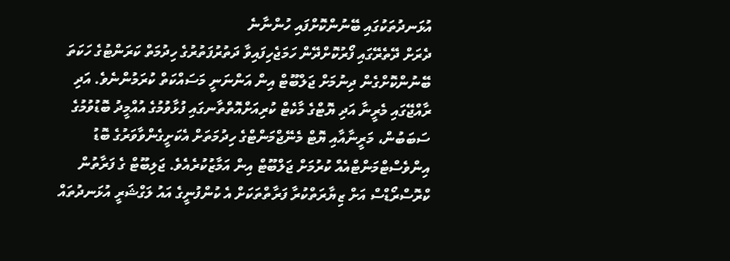އުޅަނދުތަކުގައި ބޭނުންކޮށްފައި ހުންނާނެ
ދެރަށް ދޭތެރޭގައި ފޯރުކޮށްދޭން ހަމަޖެހިފައިވާ ދަތުރުފަތުރުގެ ހިދުމަތް ކަރަންޓުގެ ހަކަތަ ބޭނުންކޮށްގެން ދިނުމަށް ޖަލްބޫޓް އިން އަންނަނީ މަސައްކަތް ކުރަމުންނެވެ. އަދި ރާއްޖޭގައި މެރީނާ އަދި ޔޮޓްގެ މާކެޓް ކުރިއަށްއޮތްތާނގައި ފުޅާވުމުގެ އުއްމީދު ބޮޑުވުމުގެ ސަބަބުން، މަރީނާއާއި ޔޮޓް މެނޭޖްމަންޓްގެ ހިދުމަތަށް އެކަށީގެންވާވަރުގެ ބޮޑު އިންވެސްޓްމަންޓްއެއް ކުރުމަށް ޖަލްބޫޓް އިން އަމާޒުކުރެއެވެ. ޖަލިބޫޓް ގެ ފަރާތުން ކްރޮސްރޯޑްސް އަށް ޒިޔާރަތްކުރާ ފަރާތްތަކަށް އެ ކުންފުނީގެ އައު ލަގްޝަރީ އުޅަނދުތައް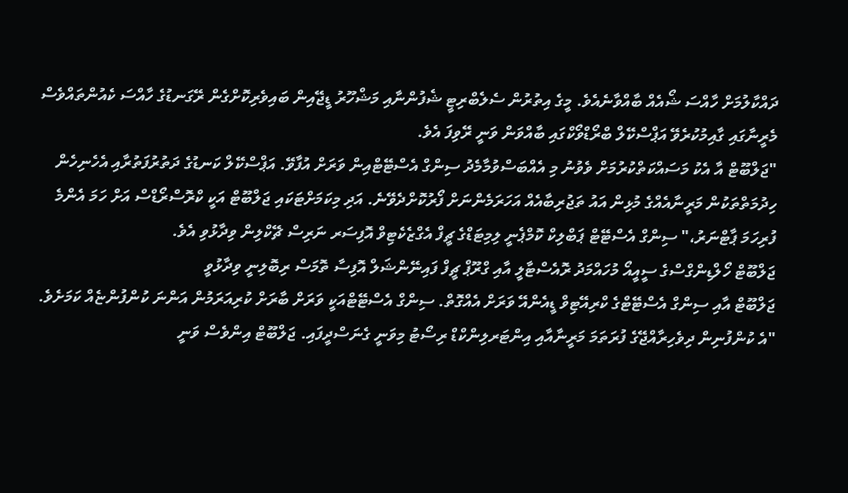ދައްކާލުމަށް ހާއްސަ ޝޯއެއް ބާއްވާނެއެވެ. މީގެ އިތުރުން ސެލެބްރިޓީ ޝެފުންނާއި މަޝްހޫރު ޑީޖޭއިން ބައިވެރިކޮށްގެން ރޭގަނޑުގެ ހާއްސަ ކެއުންތައްވެސް މެރީނާގައި ގާއިމުކުރެވޭ އަޕްސްކޭލް ބްރޯޑްވޯކްގައި ބާއްވަން ވަނީ ރޭވިފަ އެވެ.
"ޖަލްބޫޓް އާ އެކު މަސައްކަތްކުރުމަށް ވެވުނު މި އެއްބަސްވުމާމެދު ސިންގް އެސްޓޭޓްއިން ވަރަށް އުފާވޭ. އަޕްސްކޭލް ކަނޑުގެ ދަތުރުފަތުރާއި އެހެނިހެން ހިދުމަތްތަކުން މަރީނާއެއްގެ މުޅިން އައު ތަޖުރިބާއެއް އަހަރަމެންނަށް ފޯރުކޮށްދެވޭނެ. އަދި މިކަމަށްޓަކައި ޖަލްބޫޓް އަކީ ކްރޮސްރޯޑްސް އަށް ހަމަ އެންމެ ފުރިހަމަ ޕާޓްނަރު،" ސިންގް އެސްޓޭޓް ޕަބްލިކް ކޮމްޕެނީ ލިމިޓަޑްގެ ޗީފް އެގްޒެކެޓިވް އޮފިސަރ ނަރިސް ޗޭކްލިން ވިދާޅުވި އެވެ.
ޖަލްބޫޓް ހޯލްޑިންގްސްގެ ސީއީއޯ މުހައްމަދު ރޮއެސްޓާލީ އާއި ގްރޫޕް ޗީފް ފައިނޭންޝަލް އޮފިސާ ތޮމަސް ރިބޮލިނީ ވިދާޅުވީ
ޖަލްބޫޓް އާއި ސިންގް އެސްޓޭޓްގެ ކްރިއޭޓިވް ޑީއެންއޭ ވަރަށް އެއްގޮތް. ސިންގް އެސްޓޭޓްއަކީ ވަރަށް ބާރަށް ކުރިއަރަމުން އަންނަ ކުންފުންޏެއް ކަމަށެވެ.
"އެ ކުންފުނިން ދިވެހިރާއްޖޭގެ ފުރަތަމަ މަރީނާއާއި އިންޓަރލިންކްޑް ރިސޯޓު މިވަނީ ގެނަސްދީފައި. ޖަލްބޫޓް އިންވެސް ވަނީ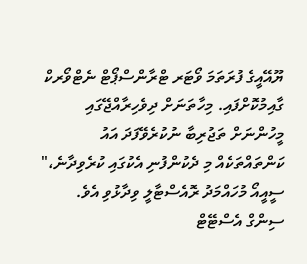ޔޫއޭއީގެ ފުރަތަމަ ވޯޓަރ ޓްރާންސްޕޯޓް ނެޓްވޯރކް ގާއިމުކޮށްފައި. މިހާތަނަށް ދިވެހިރާއްޖޭގައި މީހުންނަށް ތަޖުރިބާ ނުކުރެވޭފަދަ އައު ކަންތައްތަކެއް މި ދެކުންފުނި އެކުގައި ކުރެވިދާނެ،" ސީއީއޯ މުހައްމަދު ރޮއެސްޓާލީ ވިދާޅުވި އެވެ.
ސިންގް އެސްޓޭޓް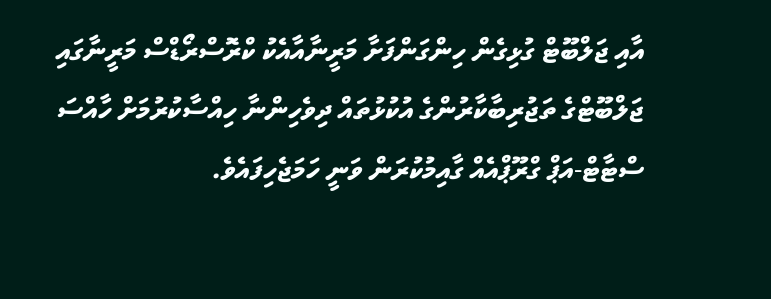އާއި ޖަލްބޫޓް ގުޅިގެން ހިންގަންފަށާ މަރީނާއާއެކު ކްރޮސްރޯޑްސް މަރީނާގައި ޖަލްބޫޓްގެ ތަޖުރިބާކާރުންގެ އުކުޅުތައް ދިވެހިންނާ ހިއްސާކުރުމަށް ހާއްސަ ސްޓާޓް-އަޕް ގްރޫޕްއެއް ގާއިމުކުރަން ވަނީ ހަމަޖެހިފައެވެ.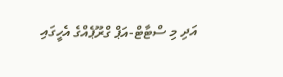އަދި މި ސްޓާޓް-އަޕް ގްރޫޕެއްގެ އެހީގައި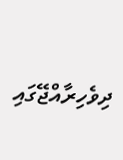ދިވެހިރާއްޖޭގައި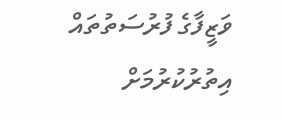ވަޒީފާގެ ފުރުސަތުތައް އިތުރުކުރުމަށް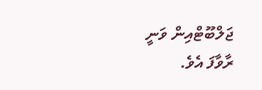ޖަލްބޫޓްއިން ވަނީ ރާވާފަ އެވެ.